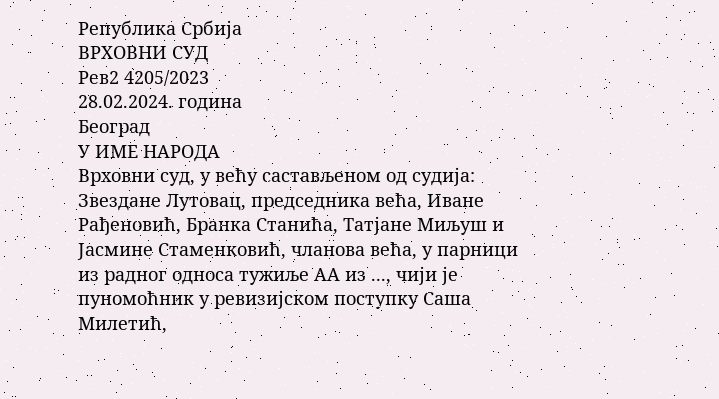Република Србија
ВРХОВНИ СУД
Рев2 4205/2023
28.02.2024. година
Београд
У ИМЕ НАРОДА
Врховни суд, у већу састављеном од судија: Звездане Лутовац, председника већа, Иване Рађеновић, Бранка Станића, Татјане Миљуш и Јасмине Стаменковић, чланова већа, у парници из радног односа тужиље АА из ..., чији је пуномоћник у ревизијском поступку Саша Милетић,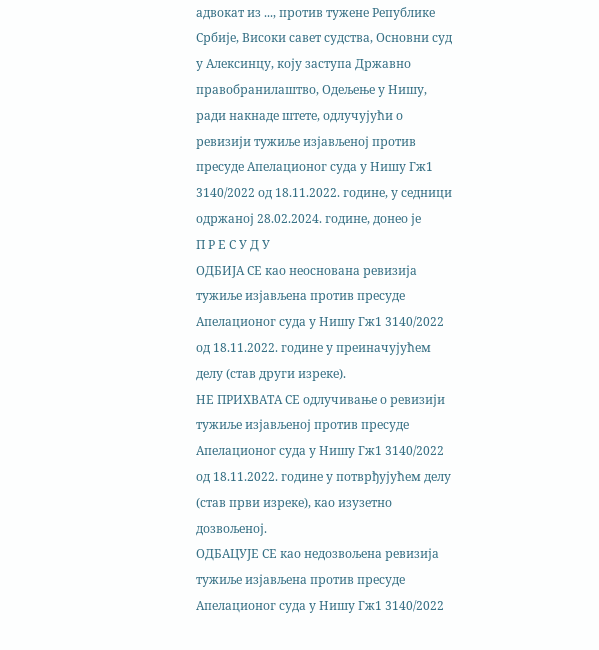адвокат из ..., против тужене Републике Србије, Високи савет судства, Основни суд у Алексинцу, коју заступа Државно правобранилаштво, Одељење у Нишу, ради накнаде штете, одлучујући о ревизији тужиље изјављеној против пресуде Апелационог суда у Нишу Гж1 3140/2022 од 18.11.2022. године, у седници одржаној 28.02.2024. године, донео је
П Р Е С У Д У
ОДБИЈА СЕ као неоснована ревизија тужиље изјављена против пресуде Апелационог суда у Нишу Гж1 3140/2022 од 18.11.2022. године у преиначујућем делу (став други изреке).
НЕ ПРИХВАТА СЕ одлучивање о ревизији тужиље изјављеној против пресуде Апелационог суда у Нишу Гж1 3140/2022 од 18.11.2022. године у потврђујућем делу (став први изреке), као изузетно дозвољеној.
ОДБАЦУЈЕ СЕ као недозвољена ревизија тужиље изјављена против пресуде Апелационог суда у Нишу Гж1 3140/2022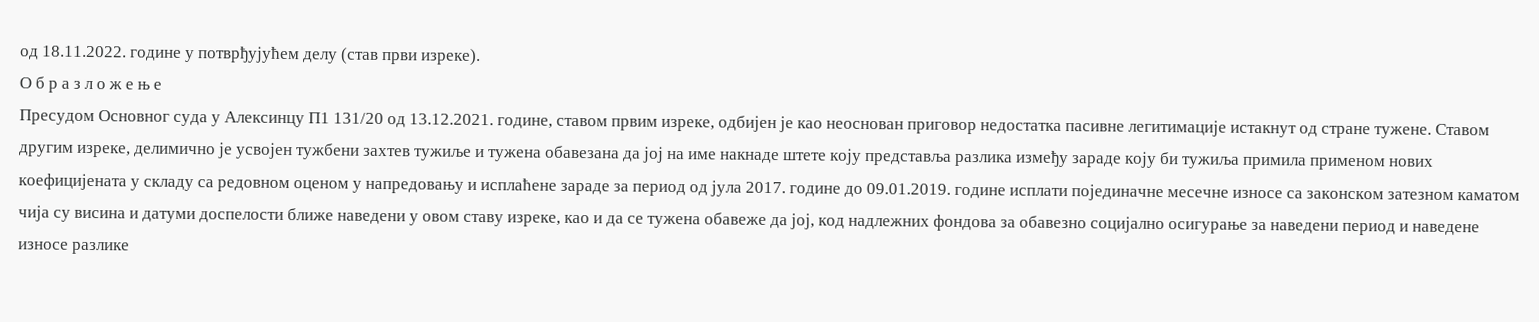од 18.11.2022. године у потврђујућем делу (став први изреке).
О б р а з л о ж е њ е
Пресудом Основног суда у Алексинцу П1 131/20 од 13.12.2021. године, ставом првим изреке, одбијен је као неоснован приговор недостатка пасивне легитимације истакнут од стране тужене. Ставом другим изреке, делимично је усвојен тужбени захтев тужиље и тужена обавезана да јој на име накнаде штете коју представља разлика између зараде коју би тужиља примила применом нових коефицијената у складу са редовном оценом у напредовању и исплаћене зараде за период од јула 2017. године до 09.01.2019. године исплати појединачне месечне износе са законском затезном каматом чија су висина и датуми доспелости ближе наведени у овом ставу изреке, као и да се тужена обавеже да јој, код надлежних фондова за обавезно социјално осигурање за наведени период и наведене износе разлике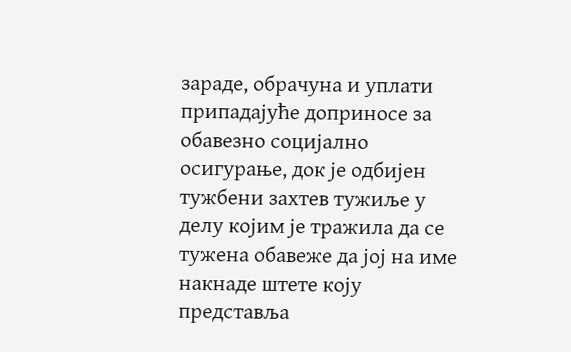зараде, обрачуна и уплати припадајуће доприносе за обавезно социјално осигурање, док је одбијен тужбени захтев тужиље у делу којим је тражила да се тужена обавеже да јој на име накнаде штете коју представља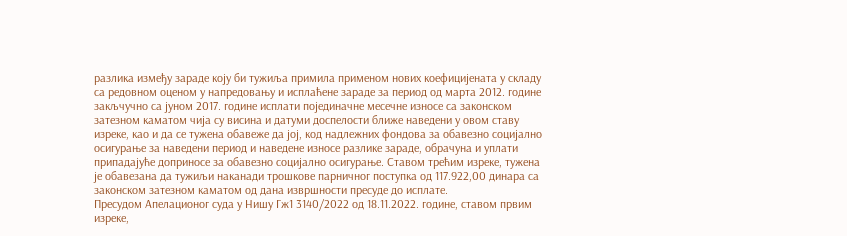разлика између зараде коју би тужиља примила применом нових коефицијената у складу са редовном оценом у напредовању и исплаћене зараде за период од марта 2012. године закљчучно са јуном 2017. године исплати појединачне месечне износе са законском затезном каматом чија су висина и датуми доспелости ближе наведени у овом ставу изреке, као и да се тужена обавеже да јој, код надлежних фондова за обавезно социјално осигурање за наведени период и наведене износе разлике зараде, обрачуна и уплати припадајуће доприносе за обавезно социјално осигурање. Ставом трећим изреке, тужена је обавезана да тужиљи наканади трошкове парничног поступка од 117.922,00 динара са законском затезном каматом од дана извршности пресуде до исплате.
Пресудом Апелационог суда у Нишу Гж1 3140/2022 од 18.11.2022. године, ставом првим изреке,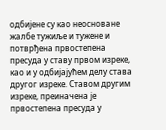одбијене су као неосноване жалбе тужиље и тужене и потврђена првостепена пресуда у ставу првом изреке, као и у одбијајућем делу става другог изреке. Ставом другим изреке, преиначена је првостепена пресуда у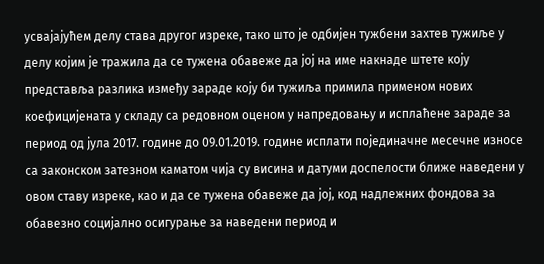усвајајућем делу става другог изреке, тако што је одбијен тужбени захтев тужиље у делу којим је тражила да се тужена обавеже да јој на име накнаде штете коју представља разлика између зараде коју би тужиља примила применом нових коефицијената у складу са редовном оценом у напредовању и исплаћене зараде за период од јула 2017. године до 09.01.2019. године исплати појединачне месечне износе са законском затезном каматом чија су висина и датуми доспелости ближе наведени у овом ставу изреке, као и да се тужена обавеже да јој, код надлежних фондова за обавезно социјално осигурање за наведени период и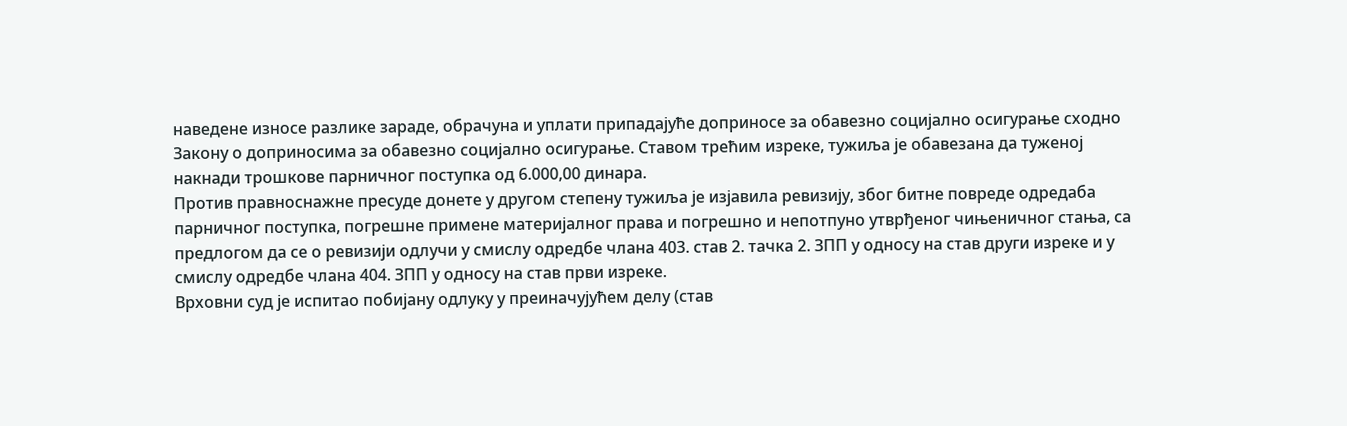наведене износе разлике зараде, обрачуна и уплати припадајуће доприносе за обавезно социјално осигурање сходно Закону о доприносима за обавезно социјално осигурање. Ставом трећим изреке, тужиља је обавезана да туженој накнади трошкове парничног поступка од 6.000,00 динара.
Против правноснажне пресуде донете у другом степену тужиља је изјавила ревизију, због битне повреде одредаба парничног поступка, погрешне примене материјалног права и погрешно и непотпуно утврђеног чињеничног стања, са предлогом да се о ревизији одлучи у смислу одредбе члана 403. став 2. тачка 2. ЗПП у односу на став други изреке и у смислу одредбе члана 404. ЗПП у односу на став први изреке.
Врховни суд је испитао побијану одлуку у преиначујућем делу (став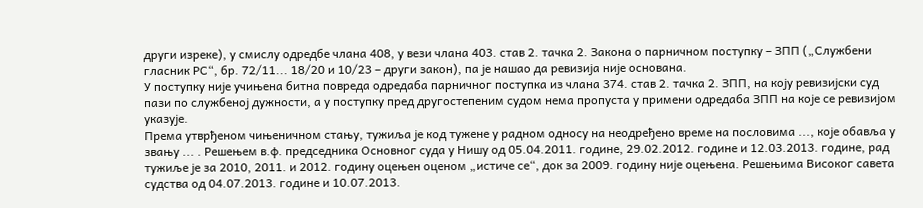други изреке), у смислу одредбе члана 408, у вези члана 403. став 2. тачка 2. Закона о парничном поступку – ЗПП („Службени гласник РС“, бр. 72/11... 18/20 и 10/23 – други закон), па је нашао да ревизија није основана.
У поступку није учињена битна повреда одредаба парничног поступка из члана 374. став 2. тачка 2. ЗПП, на коју ревизијски суд пази по службеној дужности, а у поступку пред другостепеним судом нема пропуста у примени одредаба ЗПП на које се ревизијом указује.
Према утврђеном чињеничном стању, тужиља је код тужене у радном односу на неодређено време на пословима ..., које обавља у звању ... . Решењем в.ф. председника Основног суда у Нишу од 05.04.2011. године, 29.02.2012. године и 12.03.2013. године, рад тужиље је за 2010, 2011. и 2012. годину оцењен оценом „истиче се“, док за 2009. годину није оцењена. Решењима Високог савета судства од 04.07.2013. године и 10.07.2013.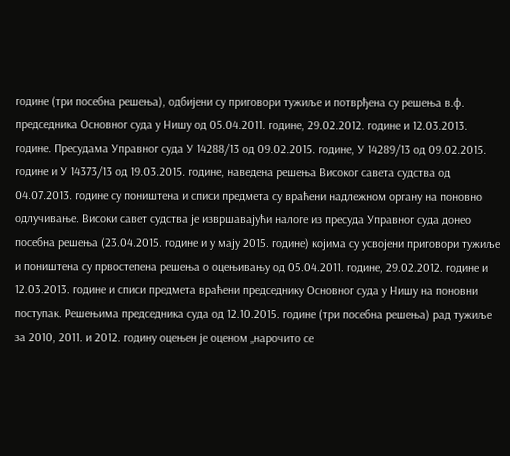године (три посебна решења), одбијени су приговори тужиље и потврђена су решења в.ф. председника Основног суда у Нишу од 05.04.2011. године, 29.02.2012. године и 12.03.2013. године. Пресудама Управног суда У 14288/13 од 09.02.2015. године, У 14289/13 од 09.02.2015. године и У 14373/13 од 19.03.2015. године, наведена решења Високог савета судства од 04.07.2013. године су поништена и списи предмета су враћени надлежном органу на поновно одлучивање. Високи савет судства је извршавајући налоге из пресуда Управног суда донео посебна решења (23.04.2015. године и у мају 2015. године) којима су усвојени приговори тужиље и поништена су првостепена решења о оцењивању од 05.04.2011. године, 29.02.2012. године и 12.03.2013. године и списи предмета враћени председнику Основног суда у Нишу на поновни поступак. Решењима председника суда од 12.10.2015. године (три посебна решења) рад тужиље за 2010, 2011. и 2012. годину оцењен је оценом „нарочито се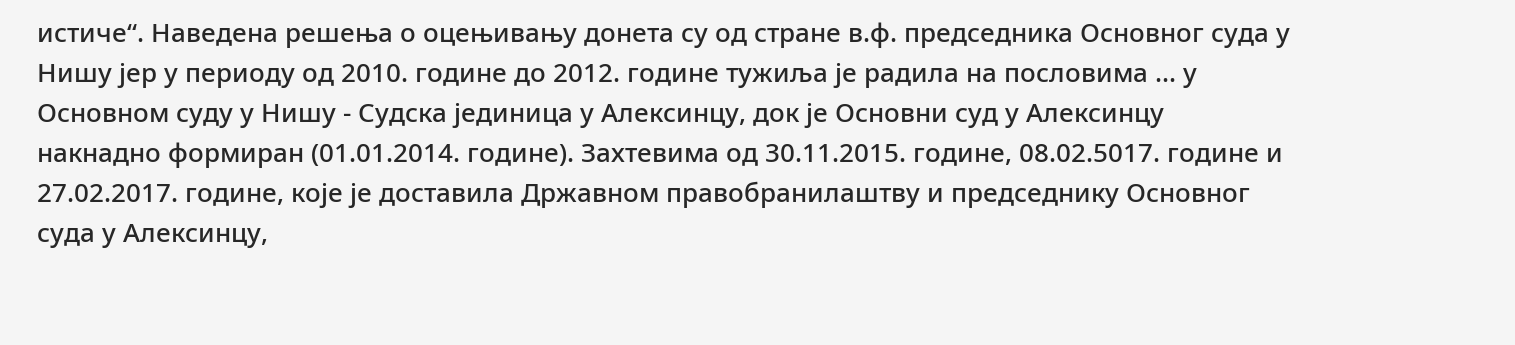истиче“. Наведена решења о оцењивању донета су од стране в.ф. председника Основног суда у Нишу јер у периоду од 2010. године до 2012. године тужиља је радила на пословима ... у Основном суду у Нишу - Судска јединица у Алексинцу, док је Основни суд у Алексинцу накнадно формиран (01.01.2014. године). Захтевима од 30.11.2015. године, 08.02.5017. године и 27.02.2017. године, које је доставила Државном правобранилаштву и председнику Основног суда у Алексинцу,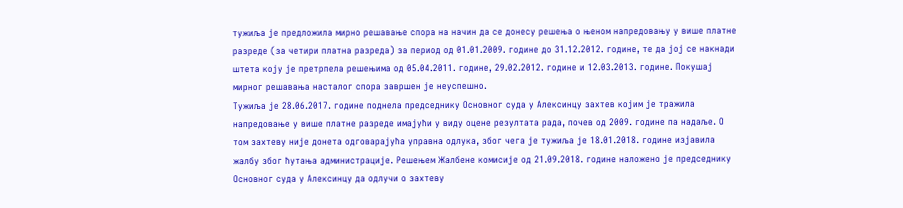тужиља је предложила мирно решавање спора на начин да се донесу решења о њеном напредовању у више платне разреде (за четири платна разреда) за период од 01.01.2009. године до 31.12.2012. године, те да јој се накнади штета коју је претрпела решењима од 05.04.2011. године, 29.02.2012. године и 12.03.2013. године. Покушај мирног решавања насталог спора завршен је неуспешно.
Тужиља је 28.06.2017. године поднела председнику Основног суда у Алексинцу захтев којим је тражила напредовање у више платне разреде имајући у виду оцене резултата рада, почев од 2009. године па надаље. О том захтеву није донета одговарајућа управна одлука, због чега је тужиља је 18.01.2018. године изјавила жалбу због ћутања администрације. Решењем Жалбене комисије од 21.09.2018. године наложено је председнику Основног суда у Алексинцу да одлучи о захтеву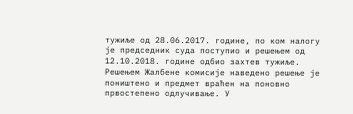тужиље од 28.06.2017. године, по ком налогу је председник суда поступио и решењем од 12.10.2018. године одбио захтев тужиље. Решењем Жалбене комисије наведено решење је поништено и предмет враћен на поновно првостепено одлучивање. У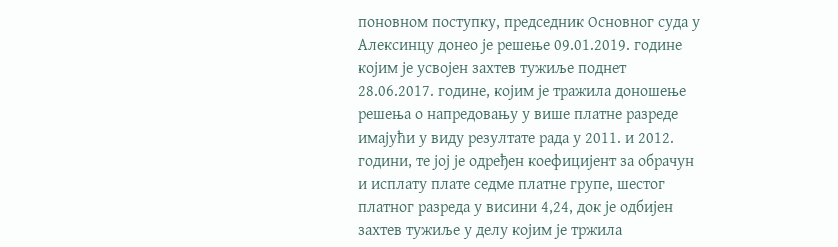поновном поступку, председник Основног суда у Алексинцу донео је решење 09.01.2019. године којим је усвојен захтев тужиље поднет 28.06.2017. године, којим је тражила доношење решења о напредовању у више платне разреде имајући у виду резултате рада у 2011. и 2012. години, те јој је одређен коефицијент за обрачун и исплату плате седме платне групе, шестог платног разреда у висини 4,24, док је одбијен захтев тужиље у делу којим је тржила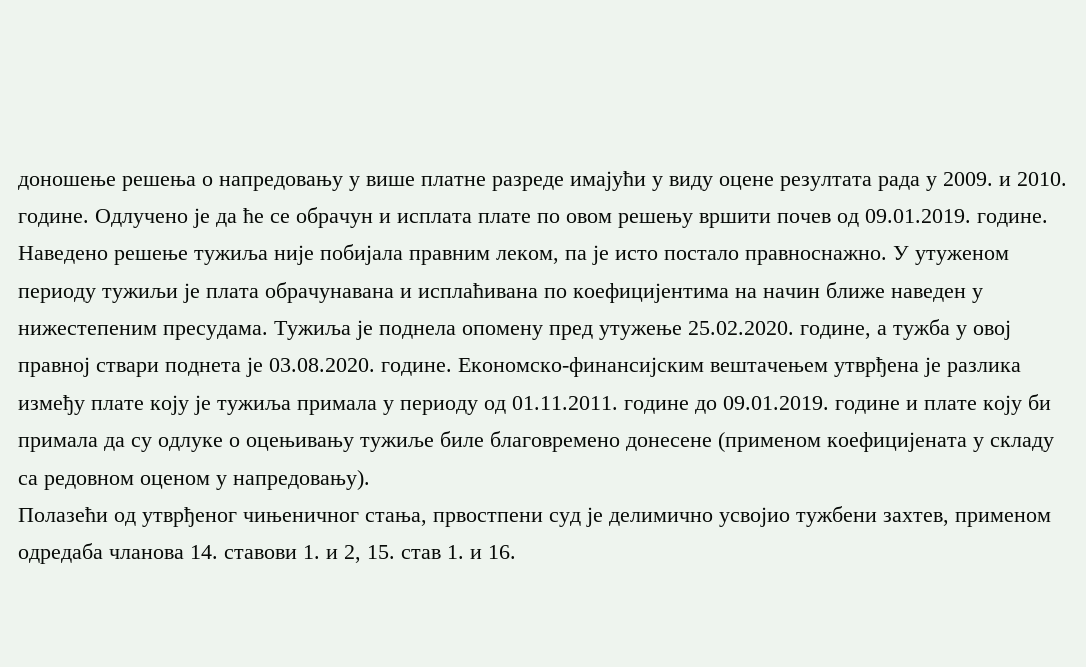доношење решења о напредовању у више платне разреде имајући у виду оцене резултата рада у 2009. и 2010. године. Одлучено је да ће се обрачун и исплата плате по овом решењу вршити почев од 09.01.2019. године. Наведено решење тужиља није побијала правним леком, па је исто постало правноснажно. У утуженом периоду тужиљи је плата обрачунавана и исплаћивана по коефицијентима на начин ближе наведен у нижестепеним пресудама. Тужиља је поднела опомену пред утужење 25.02.2020. године, а тужба у овој правној ствари поднета је 03.08.2020. године. Економско-финансијским вештачењем утврђена је разлика између плате коју је тужиља примала у периоду од 01.11.2011. године до 09.01.2019. године и плате коју би примала да су одлуке о оцењивању тужиље биле благовремено донесене (применом коефицијената у складу са редовном оценом у напредовању).
Полазећи од утврђеног чињеничног стања, првостпени суд је делимично усвојио тужбени захтев, применом одредаба чланова 14. ставови 1. и 2, 15. став 1. и 16.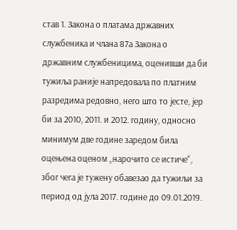став 1. Закона о платама државних службеника и члана 87а Закона о државним службеницима, оценивши да би тужиља раније напредовала по платним разредима редовно, него што то јесте, јер би за 2010, 2011. и 2012. годину, односно минимум две године заредом била оцењена оценом „нарочито се истиче“, због чега је тужену обавезао да тужиљи за период од јула 2017. године до 09.01.2019.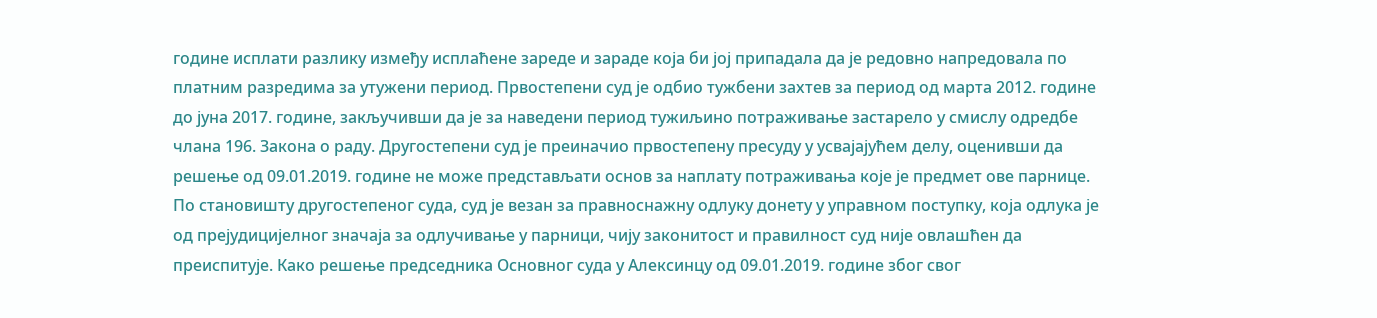године исплати разлику између исплаћене зареде и зараде која би јој припадала да је редовно напредовала по платним разредима за утужени период. Првостепени суд је одбио тужбени захтев за период од марта 2012. године до јуна 2017. године, закључивши да је за наведени период тужиљино потраживање застарело у смислу одредбе члана 196. Закона о раду. Другостепени суд је преиначио првостепену пресуду у усвајајућем делу, оценивши да решење од 09.01.2019. године не може представљати основ за наплату потраживања које је предмет ове парнице. По становишту другостепеног суда, суд је везан за правноснажну одлуку донету у управном поступку, која одлука је од прејудицијелног значаја за одлучивање у парници, чију законитост и правилност суд није овлашћен да преиспитује. Како решење председника Основног суда у Алексинцу од 09.01.2019. године због свог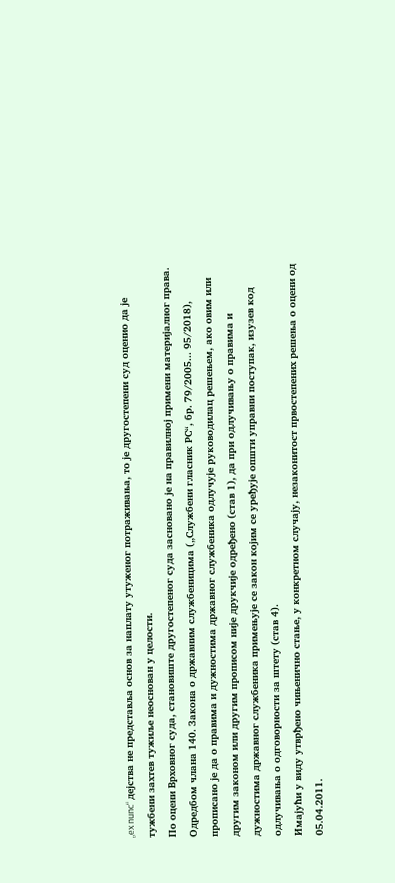„ex nunc“ дејства не представља основ за наплату утуженог потраживања, то је другостепени суд оценио да је тужбени захтев тужиље неоснован у целости.
По оцени Врховног суда, становиште другостепеног суда засновано је на правилној примени материјалног права.
Одредбом члана 140. Закона о државним службеницима („Службени гласник РС“, бр. 79/2005... 95/2018), прописано је да о правима и дужностима државног службеника одлучује руководилац решењем, ако овим или другим законом или другим прописом није друкчије одређено (став 1), да при одлучивању о правима и дужностима државног службеника примењује се закон којим се уређује општи управни поступак, изузев код одлучивања о одговорности за штету (став 4).
Имајући у виду утврђено чињенично стање, у конкретном случају, незаконитост првостепених решења о оцени од 05.04.2011.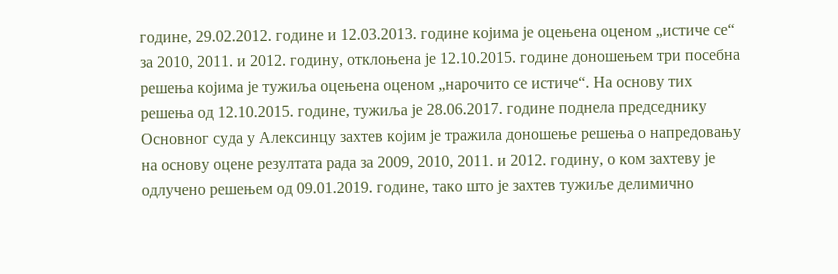године, 29.02.2012. године и 12.03.2013. године којима је оцењена оценом „истиче се“ за 2010, 2011. и 2012. годину, отклоњена је 12.10.2015. године доношењем три посебна решења којима је тужиља оцењена оценом „нарочито се истиче“. На основу тих решења од 12.10.2015. године, тужиља је 28.06.2017. године поднела председнику Основног суда у Алексинцу захтев којим је тражила доношење решења о напредовању на основу оцене резултата рада за 2009, 2010, 2011. и 2012. годину, о ком захтеву је одлучено решењем од 09.01.2019. године, тако што је захтев тужиље делимично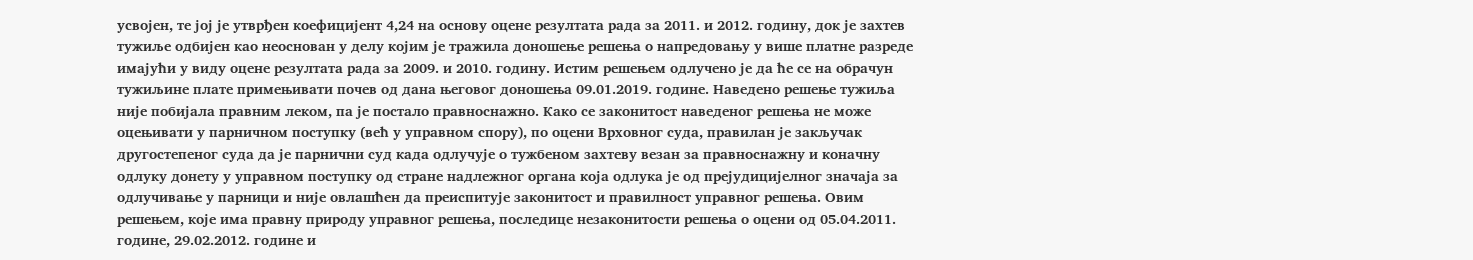усвојен, те јој је утврђен коефицијент 4,24 на основу оцене резултата рада за 2011. и 2012. годину, док је захтев тужиље одбијен као неоснован у делу којим је тражила доношење решења о напредовању у више платне разреде имајући у виду оцене резултата рада за 2009. и 2010. годину. Истим решењем одлучено је да ће се на обрачун тужиљине плате примењивати почев од дана његовог доношења 09.01.2019. године. Наведено решење тужиља није побијала правним леком, па је постало правноснажно. Како се законитост наведеног решења не може оцењивати у парничном поступку (већ у управном спору), по оцени Врховног суда, правилан је закључак другостепеног суда да је парнични суд када одлучује о тужбеном захтеву везан за правноснажну и коначну одлуку донету у управном поступку од стране надлежног органа која одлука је од прејудицијелног значаја за одлучивање у парници и није овлашћен да преиспитује законитост и правилност управног решења. Овим решењем, које има правну природу управног решења, последице незаконитости решења о оцени од 05.04.2011. године, 29.02.2012. године и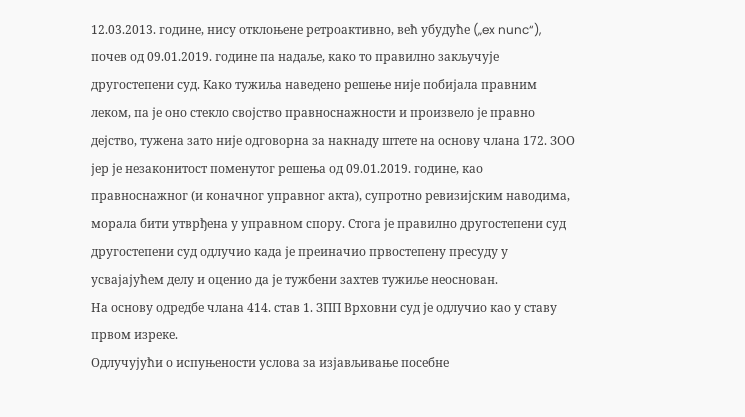12.03.2013. године, нису отклоњене ретроактивно, већ убудуће („ex nunc“), почев од 09.01.2019. године па надаље, како то правилно закључује другостепени суд. Како тужиља наведено решење није побијала правним леком, па је оно стекло својство правноснажности и произвело је правно дејство, тужена зато није одговорна за накнаду штете на основу члана 172. ЗОО јер је незаконитост поменутог решења од 09.01.2019. године, као правноснажног (и коначног управног акта), супротно ревизијским наводима, морала бити утврђена у управном спору. Стога је правилно другостепени суд другостепени суд одлучио када је преиначио првостепену пресуду у усвајајућем делу и оценио да је тужбени захтев тужиље неоснован.
На основу одредбе члана 414. став 1. ЗПП Врховни суд је одлучио као у ставу првом изреке.
Одлучујући о испуњености услова за изјављивање посебне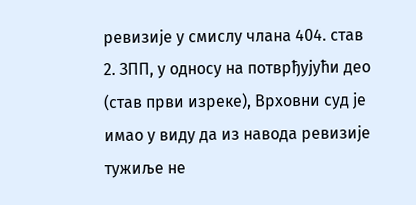ревизије у смислу члана 404. став 2. ЗПП, у односу на потврђујући део (став први изреке), Врховни суд је имао у виду да из навода ревизије тужиље не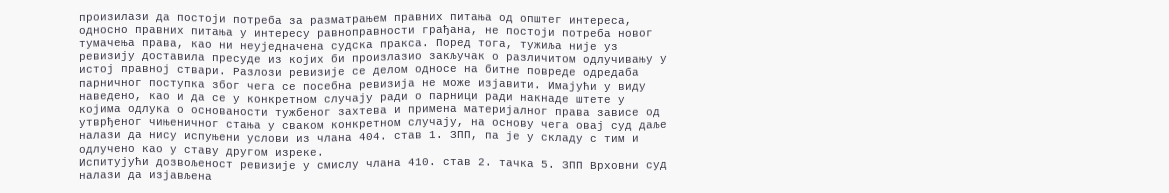произилази да постоји потреба за разматрањем правних питања од општег интереса, односно правних питања у интересу равноправности грађана, не постоји потреба новог тумачења права, као ни неуједначена судска пракса. Поред тога, тужиља није уз ревизију доставила пресуде из којих би произлазио закључак о различитом одлучивању у истој правној ствари. Разлози ревизије се делом односе на битне повреде одредаба парничног поступка због чега се посебна ревизија не може изјавити. Имајући у виду наведено, као и да се у конкретном случају ради о парници ради накнаде штете у којима одлука о основаности тужбеног захтева и примена материјалног права зависе од утврђеног чињеничног стања у сваком конкретном случају, на основу чега овај суд даље налази да нису испуњени услови из члана 404. став 1. ЗПП, па је у складу с тим и одлучено као у ставу другом изреке.
Испитујући дозвољеност ревизије у смислу члана 410. став 2. тачка 5. ЗПП Врховни суд налази да изјављена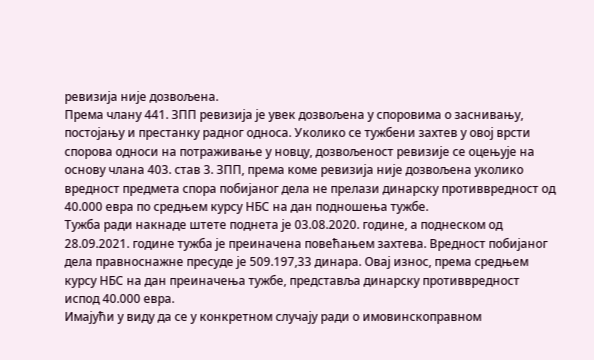ревизија није дозвољена.
Према члану 441. ЗПП ревизија је увек дозвољена у споровима о заснивању, постојању и престанку радног односа. Уколико се тужбени захтев у овој врсти спорова односи на потраживање у новцу, дозвољеност ревизије се оцењује на основу члана 403. став 3. ЗПП, према коме ревизија није дозвољена уколико вредност предмета спора побијаног дела не прелази динарску противвредност од 40.000 евра по средњем курсу НБС на дан подношења тужбе.
Тужба ради накнаде штете поднета је 03.08.2020. године, а поднеском од 28.09.2021. године тужба је преиначена повећањем захтева. Вредност побијаног дела правноснажне пресуде је 509.197,33 динара. Овај износ, према средњем курсу НБС на дан преиначења тужбе, представља динарску противвредност испод 40.000 евра.
Имајући у виду да се у конкретном случају ради о имовинскоправном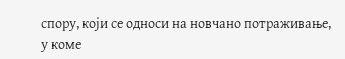спору, који се односи на новчано потраживање, у коме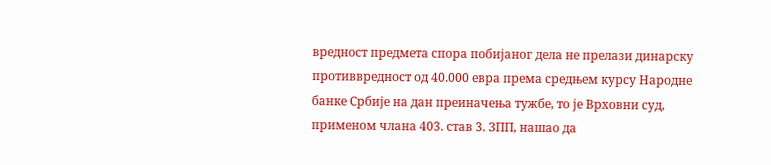вредност предмета спора побијаног дела не прелази динарску противвредност од 40.000 евра према средњем курсу Народне банке Србије на дан преиначења тужбе, то је Врховни суд, применом члана 403. став 3. ЗПП, нашао да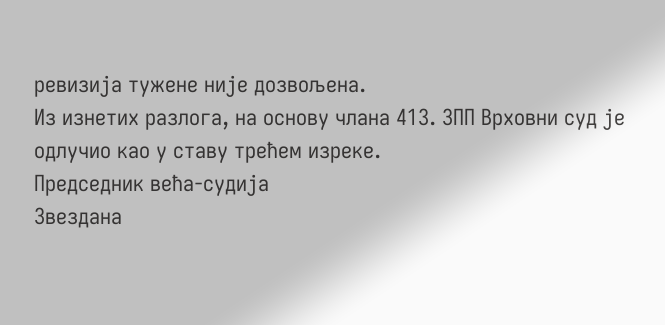ревизија тужене није дозвољена.
Из изнетих разлога, на основу члана 413. ЗПП Врховни суд је одлучио као у ставу трећем изреке.
Председник већа-судија
Звездана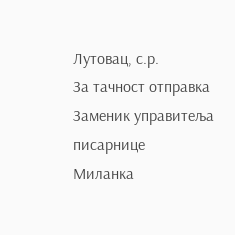Лутовац, с.р.
За тачност отправка
Заменик управитеља писарнице
Миланка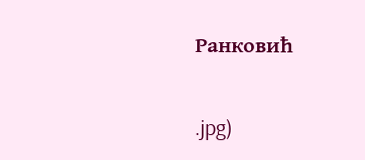Ранковић

.jpg)